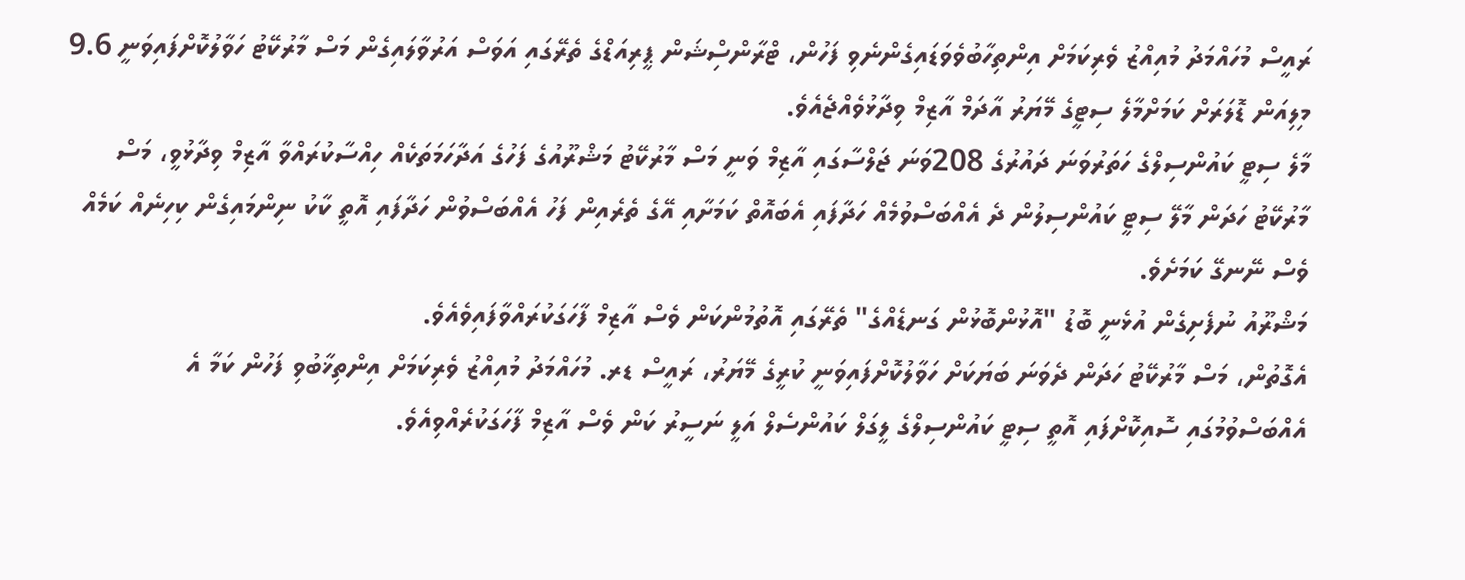ރައީސް މުހައްމަދު މުއިއްޒު ވެރިކަމަށް އިންތިހާބުވެވަޑައިގެންނެވި ފަހުން، ޓްރާންސްިޝަން ޕީރިއަޑްގެ ތެރޭގައި އަވަސް އަރުވާލައިގެން މަސް މާރުކޭޓު ހަވާލުކޮށްފައިވަނީ 9.6 މިލިއަން ޑޮލަރަށް ކަމަށްމާލެ ސިޓީގެ މޭޔަރު އާދަމް އާޒިމް ވިދާޅުވެއްޖެއެވެ.
މާލެ ސިޓީ ކައުންސިލްގެ ހަތަރުވަނަ ދައުރުގެ 208ވަނަ ޖަލްސާގައި އާޒިމް ވަނީ މަސް މާރުކޭޓު މަޝްރޫއުގެ ފަހުގެ އަދާހަމަތަކެއް ހިއްސާކުރައްވާ އާޒިމް ވިދާޅުވީ، މަސް މާރުކޭޓު ހަދަން މާލޭ ސިޓީ ކައުންސިލުން ދެ އެއްބަސްވުމެއް ހަދާފައި އެބައޮތް ކަމަށާއި އޭގެ ތެރެއިން ފަހު އެއްބަސްވުން ހަދާފައި އޮތީ ކާކު ނިންމައިގެން ކިހިނެއް ކަމެއް ވެސް ނޭނގޭ ކަމަށެވެ.
މަޝްރޫއު ނުފެށިގެން އުޅެނީ ބޮޑު "އޮޅުންބޮޅުން ގަނޑެއްގެ" ތެރޭގައި އޮތުމުންކަން ވެސް އާޒިމް ފާހަގަކުރައްވާފައިވެއެވެ.
އެގޮތުން، މަސް މާރުކޭޓު ހަދަން ދެވަނަ ބަޔަކަށް ހަވާލުކޮށްފައިވަނީ ކުރީގެ މޭޔަރު، ރައީސް ޑރ. މުހައްމަދު މުއިއްޒު ވެރިކަމަށް އިންތިޚާބުވި ފަހުން ކަމާ އެ އެއްބަސްވުމުގައި ސޮއިކޮށްފައި އޮތީ ސިޓީ ކައުންސިލްގެ ލީގަލް ކައުންސެލް އަލީ ނަސީރު ކަން ވެސް އާޒިމް ފާހަގަކުރެއްވިއެވެ.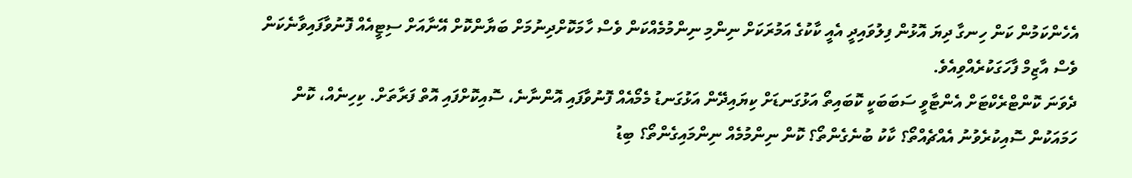އެހެންކަމުން ކަން ހިނގާ ދިޔަ އޮޅުން ފިލުވައިދީ އެއީ ކާކުގެ އަމުރަކަށް ނިންމި ނިންމުމެއްކަން ވެސް ހާމަކޮށްދިނުމަށް ބަޔާންކޮށް އޭނާއަށް ސިޓީއެއް ފޮނުވާފައިވާނެކަން ވެސް އާޒިމް ފާހަގަކުރެއްވިއެވެ.
ދެވަނަ ކޮންޓްރެކްޓަށް އެންޓާވީ ސަބަބަކީ ކޮބައިތޯ އަޅުގަނޑަށް ކިޔައިދޭން އަޅުގަނޑު މެމޯއެއް ފޮނުވާފައި އޮންނާނެ، ސޮއިކޮށްފައި އޮތް ފަރާތަށް. ކިހިނެއް، ކޮން ހަމައަކުން ސޮއިކުރެވުނު އެއްޗެއްތޯ؟ ކާކު ބުނެގެންތޯ؟ ކޮން ނިންމުމެއް ނިންމައިގެންތޯ؟ ބިޑު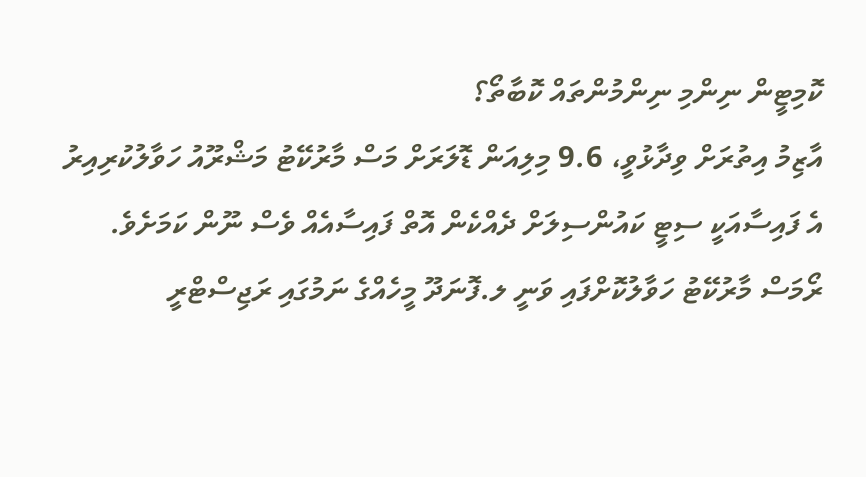ކޮމިޓީން ނިންމި ނިންމުންތައް ކޮބާތޯ؟
އާޒިމު އިތުރަށް ވިދާޅުވީ، 9.6 މިލިއަން ޑޮލަރަށް މަސް މާރުކޭޓު މަޝްރޫއު ހަވާލުކުރިއިރު އެ ފައިސާއަކީ ސިޓީ ކައުންސިލަށް ދެއްކެން އޮތް ފައިސާއެއް ވެސް ނޫން ކަމަށެވެ.
ރޯމަސް މާރުކޭޓު ހަވާލުކޮށްފައި ވަނީ ލ.ފޮނަދޫ މީހެއްގެ ނަމުގައި ރަޖިސްޓްރީ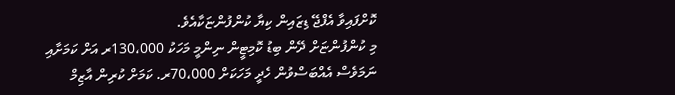ކޮށްފައިވާ އެފްޖޭ ޑިޒައިން ކިޔާ ކުންފުންޏަކާއެވެ.
މި ކުންފުންޏަށް ދޭން ބިޑު ކޮމިޓީން ނިންމީ މަހަކު 130،000ރ އަށް ކަމަށާއި ނަމަވެސް އެއްބަސްވުން ހެދީ މަހަކަށް 70،000ރ. ކަމަށް ކުރިން އާޒިމް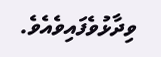ވިދާޅުވެފައިވެއެވެ.